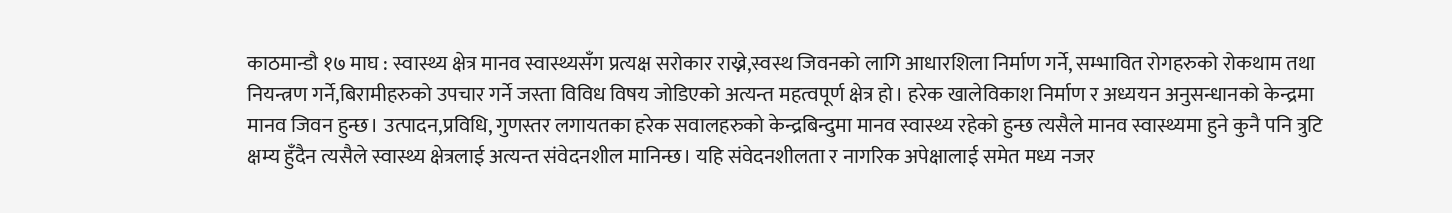काठमान्डौ १७ माघ : स्वास्थ्य क्षेत्र मानव स्वास्थ्यसँग प्रत्यक्ष सरोकार राख्ने,स्वस्थ जिवनको लागि आधारशिला निर्माण गर्ने, सम्भावित रोगहरुको रोकथाम तथा नियन्त्रण गर्ने,बिरामीहरुको उपचार गर्ने जस्ता विविध विषय जोडिएको अत्यन्त महत्वपूर्ण क्षेत्र हो। हरेक खालेविकाश निर्माण र अध्ययन अनुसन्धानको केन्द्रमा मानव जिवन हुन्छ। उत्पादन,प्रविधि, गुणस्तर लगायतका हरेक सवालहरुको केन्द्रबिन्दुमा मानव स्वास्थ्य रहेको हुन्छ त्यसैले मानव स्वास्थ्यमा हुने कुनै पनि त्रुटि क्षम्य हुँदैन त्यसैले स्वास्थ्य क्षेत्रलाई अत्यन्त संवेदनशील मानिन्छ। यहि संवेदनशीलता र नागरिक अपेक्षालाई समेत मध्य नजर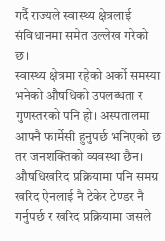गर्दै राज्यले स्वास्थ्य क्षेत्रलाई संविधानमा समेत उल्लेख गरेको छ।
स्वास्थ्य क्षेत्रमा रहेको अर्को समस्या भनेको औषधिको उपलब्धता र गुणस्तरको पनि हो। अस्पतालमा आफ्नै फार्मेसी हुनुपर्छ भनिएको छ तर जनशक्तिको व्यवस्था छैन। औषधिखरिद प्रक्रियामा पनि समग्र खरिद ऐनलाई नै टेकेर टेण्डर नै गर्नुपर्छ र खरिद प्रक्रियामा जसले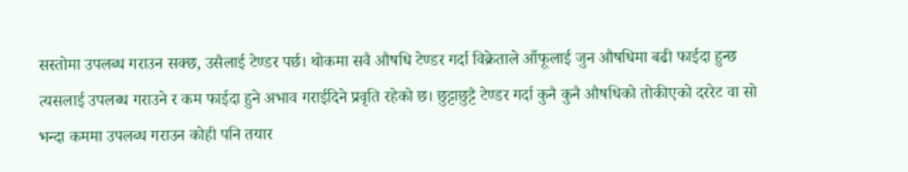सस्तोमा उपलब्ध गराउन सक्छ, उसैलाई टेण्डर पर्छ। थोकमा सवै औषधि टेण्डर गर्दा विक्रेताले आँफूलाई जुन औषधिमा बढी फाईदा हुन्छ त्यसलाई उपलब्ध गराउने र कम फाईदा हुने अभाव गराईदिने प्रवृति रहेको छ। छुट्टाछुट्टै टेण्डर गर्दा कुनै कुनै औषधिको तोकीएको दररेट वा सो भन्दा कममा उपलब्ध गराउन कोही पनि तयार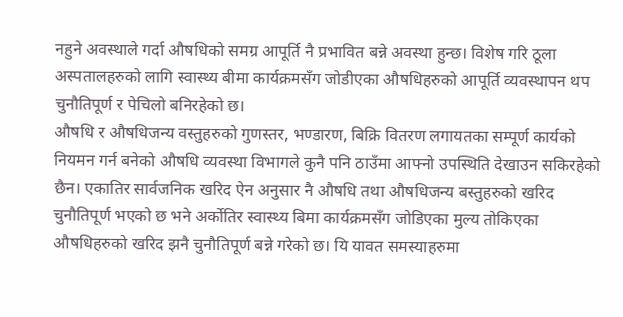नहुने अवस्थाले गर्दा औषधिको समग्र आपूर्ति नै प्रभावित बन्ने अवस्था हुन्छ। विशेष गरि ठूला अस्पतालहरुको लागि स्वास्थ्य बीमा कार्यक्रमसँग जोडीएका औषधिहरुको आपूर्ति व्यवस्थापन थप चुनौतिपूर्ण र पेचिलो बनिरहेको छ।
औषधि र औषधिजन्य वस्तुहरुको गुणस्तर, भण्डारण, बिक्रि वितरण लगायतका सम्पूर्ण कार्यको नियमन गर्न बनेको औषधि व्यवस्था विभागले कुनै पनि ठाउँमा आफ्नो उपस्थिति देखाउन सकिरहेको छैन। एकातिर सार्वजनिक खरिद ऐन अनुसार नै औषधि तथा औषधिजन्य बस्तुहरुको खरिद चुनौतिपूर्ण भएको छ भने अर्कोतिर स्वास्थ्य बिमा कार्यक्रमसँग जोडिएका मुल्य तोकिएका औषधिहरुको खरिद झनै चुनौतिपूर्ण बन्ने गरेको छ। यि यावत समस्याहरुमा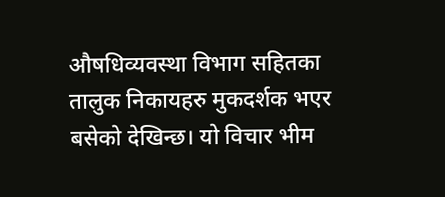औषधिव्यवस्था विभाग सहितका तालुक निकायहरु मुकदर्शक भएर बसेको देखिन्छ। यो विचार भीम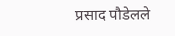प्रसाद पौडेलले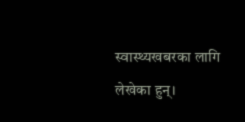स्वास्थ्यखबरका लागि लेखेका हुन्।